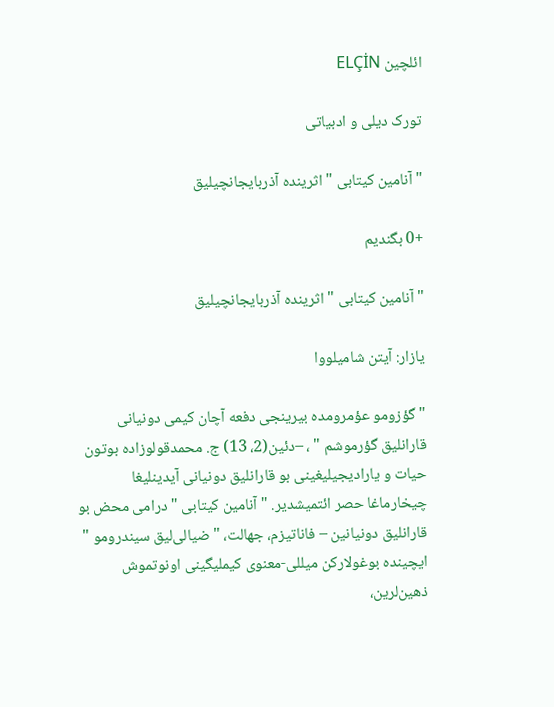ائلچین ELÇİN

تورک دیلی و ادبیاتی

" آنامین کیتابی " اثرینده آذربایجانچیلیق

+0 بگندیم

" آنامین کیتابی " اثرینده آذربایجانچیلیق

یازار: آیتن شامیلووا

" گؤزومو عؤمرومده بیرینجی دفعه آچان کیمی دونیانی قارانلیق گؤرموشم " ، –دئین(2، 13) ج. محمدقولوزاده بوتون حیات و یارادیجیلیغینی بو قارانلیق دونیانی آیدینلیغا چیخارماغا حصر ائتمیشدیر. " آنامین کیتابی " درامی محض بو قارانلیق دونیانین – فاناتیزم، جهالت، " ضیالی‌لیق سیندرومو " ایچینده بوغولارکن میللی-معنوی کیملیگینی اونوتموش ذهین‌لرین،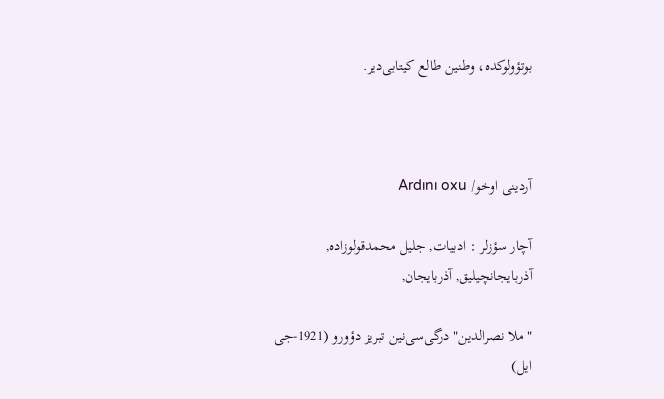بوتؤولوکده، وطنین طالع کیتابی‌دیر.



آردینی اوخو/ Ardını oxu

آچار سؤزلر : ادبیات, جلیل محمدقولوزاده, آذربایجانچیلیق, آذربایجان,

" ملا نصرالدین" درگی‌سی‌نین تبریز دؤورو (1921-جی ایل)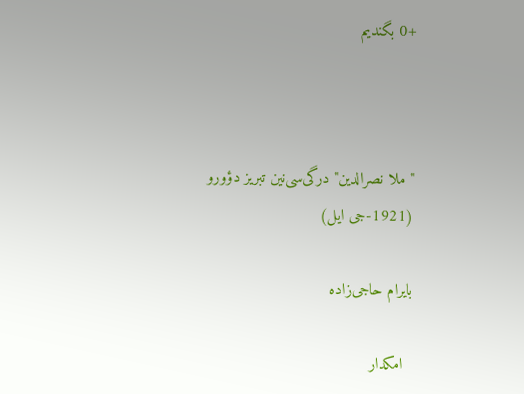+0 بگندیم



" ملا نصرالدین" درگی‌سی‌نین تبریز دؤورو (1921-جی ایل)

بایرام حاجی‌زاده

  امکدار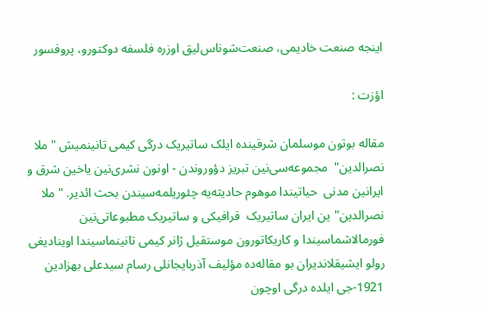اینجه صنعت خادیمی، صنعت‌شوناس‌لیق اوزره فلسفه دوکتورو، پروفسور

اؤزت :

مقاله بوتون موسلمان شرقینده ایلک ساتیریک درگی کیمی تانینمیش "ملا نصرالدین"  مجموعه‌سی‌نین تبریز دؤوروندن - اونون نشری‌نین یاخین شرق و ایرانین مدنی  حیاتیندا موهوم حادیثه‌یه چئوریلمه‌سیندن بحث ائدیر. "ملا نصرالدین"ین ایران ساتیریک ‌ قرافیکی و ساتیریک مطبوعاتی‌نین فورمالاشماسیندا و کاریکاتورون موستقیل ژانر کیمی تانینماسیندا اوینادیغی رولو ایشیقلاندیران بو مقاله‌ده مؤلیف آذربایجانلی رسام سیدعلی بهزادین 1921-جی ایلده درگی اوچون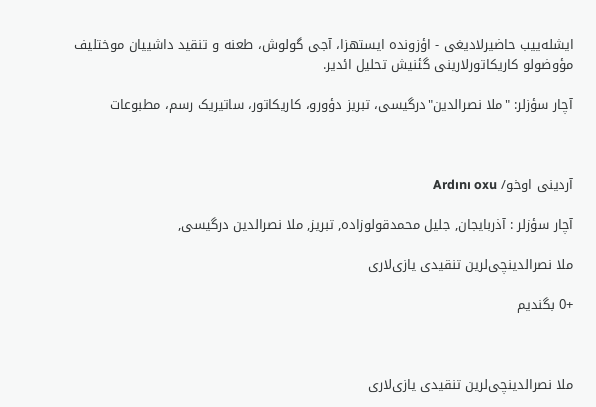ایشله‌ییب حاضیرلادیغی - اؤزونده ایستهزا، آجی گولوش، طعنه و تنقید داشییان موختلیف مؤوضولو کاریکاتورلارینی گئنیش تحلیل ائدیر.

آچار سؤزلر: "ملا نصرالدین"درگیسی، تبریز دؤورو، کاریکاتور، ساتیریک رسم، مطبوعات



آردینی اوخو/ Ardını oxu

آچار سؤزلر : آذربایجان, جلیل محمدقولوزاده, تبریز, ملا نصرالدین درگیسی,

ملا نصرالدینچی‌لرین تنقیدی یازی‌لاری

+0 بگندیم



ملا نصرالدینچی‌لرین تنقیدی یازی‌لاری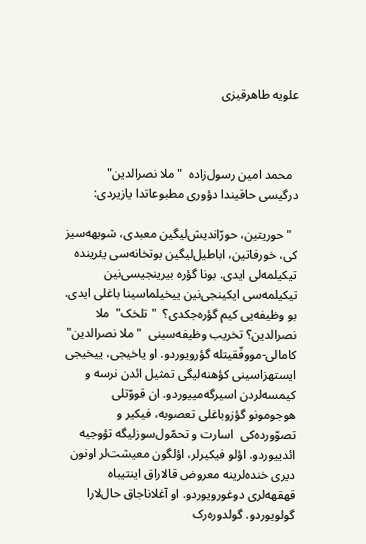علویه طاهرقیزی



  محمد امین رسول‌زاده  "ملا نصرالدین‌"  درگیسی حاقیندا دؤوری مطبوعاتدا یازیردی:

  "حوریتین، حورّاندیش‌لیگین معبدی، شوبهه‌سیز کی، خورفاتین، اباطیل‌لیگین بوتخانه‌سی یئرینده تیکیلمه‌لی ایدی. بونا گؤره بیرینجیسی‌نین تیکیلمه‌سی ایکینجی‌نین ییخیلماسینا باغلی ایدی. بو وظیفه‌یی کیم گؤره‌جکدی؟  "تلخک‌"  ملا نصرالدین؟ تخریب وظیفه‌سینی  "ملا نصرالدین‌"  کامالی-مووفّقیتله گؤرویوردو. او یاخیجی، ییخیجی ایستهزاسینی کؤهنه‌لیگی تمثیل ائدن نرسه و کیمسه‌لردن اسیرگه‌مییوردو. ان قووّتلی هوجومونو گؤزوباغلی تعصوبه، فیکیر و تصوّورده‌کی  اسارت و تحمّول‌سوزلیگه تؤوجیه ائدییوردو. اؤلو فیکیرلر، اؤلگون معیشت‌لر اونون دیری خنده‌لرینه معروض قالاراق اینتیباه قهقهه‌لری دوغورویوردو. او آغلاناجاق حال‌لارا گولویوردو. گولدوره‌رک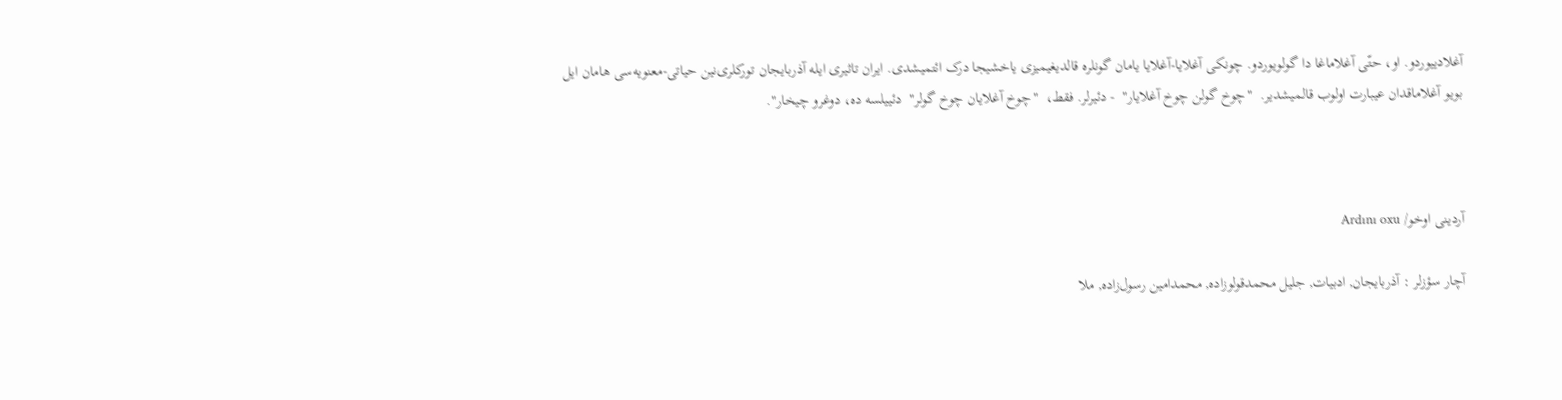آغلادییوردو. او، حتّی آغلاماغا دا گولویوردو. چونکی آغلایا-آغلایا یامان گونلره قالدیغیمیزی یاخشیجا درک ائتمیشدی. ایران تاثیری ایله آذربایجان تورکلری‌نین حیاتی-معنویه‌سی هامان ایل بویو آغلاماقدان عیبارت اولوب قالمیشدیر.  "چوخ گولن چوخ آغلایار‌"  - دئیرلر. فقط،  "چوخ آغلایان چوخ گولر‌"  دئییلسه ده، دوغرو چیخار‌".



آردینی اوخو/ Ardını oxu

آچار سؤزلر : آذربایجان, ادبیات, جلیل محمدقولوزاده, محمدامین رسول‌زاده, ملا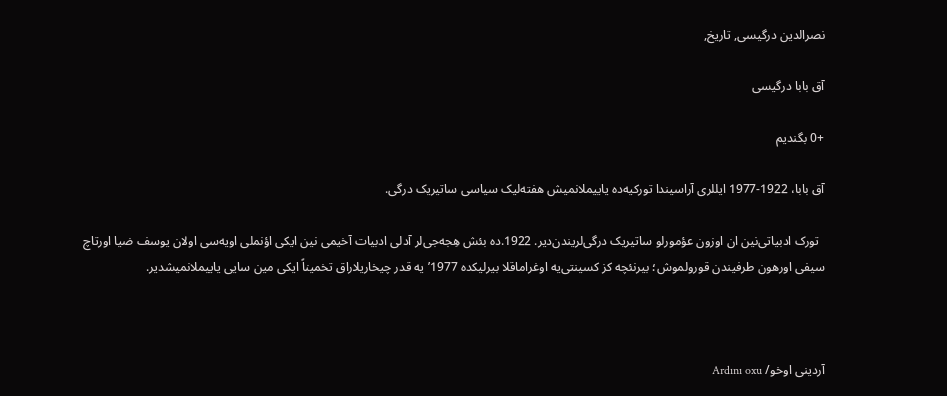نصرالدین درگیسی, تاریخ,

آق بابا درگیسی

+0 بگندیم

آق بابا، 1922-1977 ایللری آراسیندا تورکیه‌ده یاییملانمیش هفته‌‌لیک سیاسی ساتیریک درگی.

  تورک ادبیاتی‌نین ان اوزون عؤمورلو ساتیریک درگی‌لریندن‌دیر. 1922.ده بئش هِجه‌جی‌لر آدلی ادبیات آخیمی نین ایکی اؤنملی اویه‌سی اولان یوسف ضیا اورتاچ سیفی اورهون طرفیندن قورولموش؛ بیرنئچه کز کسینتی‌یه اوغراماقلا بیرلیکده 1977’یه قدر چیخاریلاراق تخمیناً ایکی مین سایی یاییملانمیشدیر.



آردینی اوخو/ Ardını oxu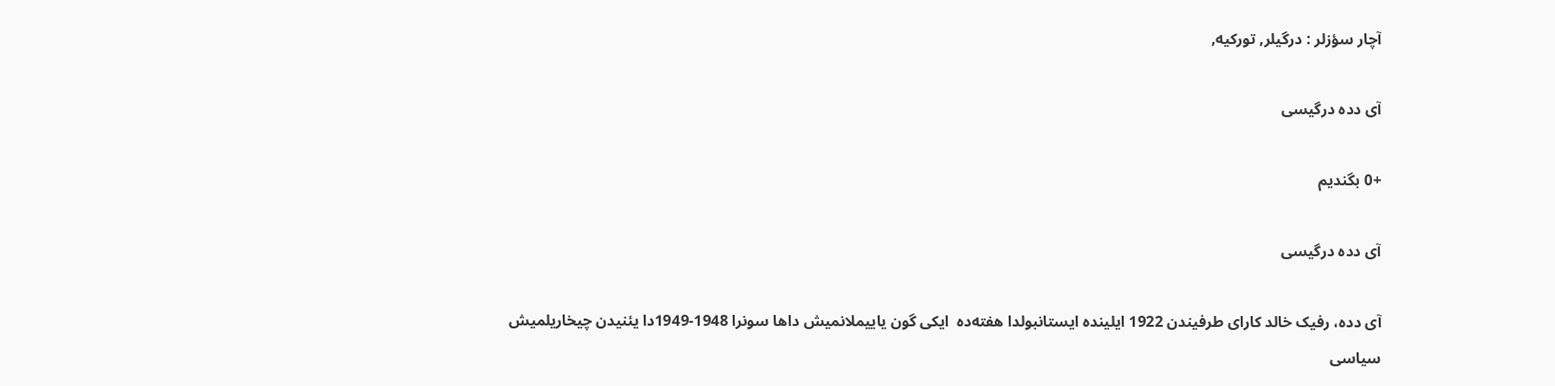آچار سؤزلر : درگیلر, تورکیه,

آی دده درگیسی

+0 بگندیم

آی دده درگیسی

آی دده، رفیک خالد کارای طرفیندن 1922 ایلینده ایستانبولدا هفته‌ده  ایکی گون یاییملانمیش داها سونرا 1948-1949دا یئنیدن چیخاریلمیش سیاسی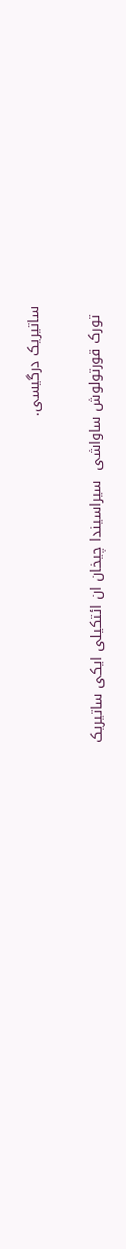ساتیریک درگیسی.

  تورک قورتولوش ساواشی  سیراسیندا چیخان ان ائتکیلی ایکی ساتیریک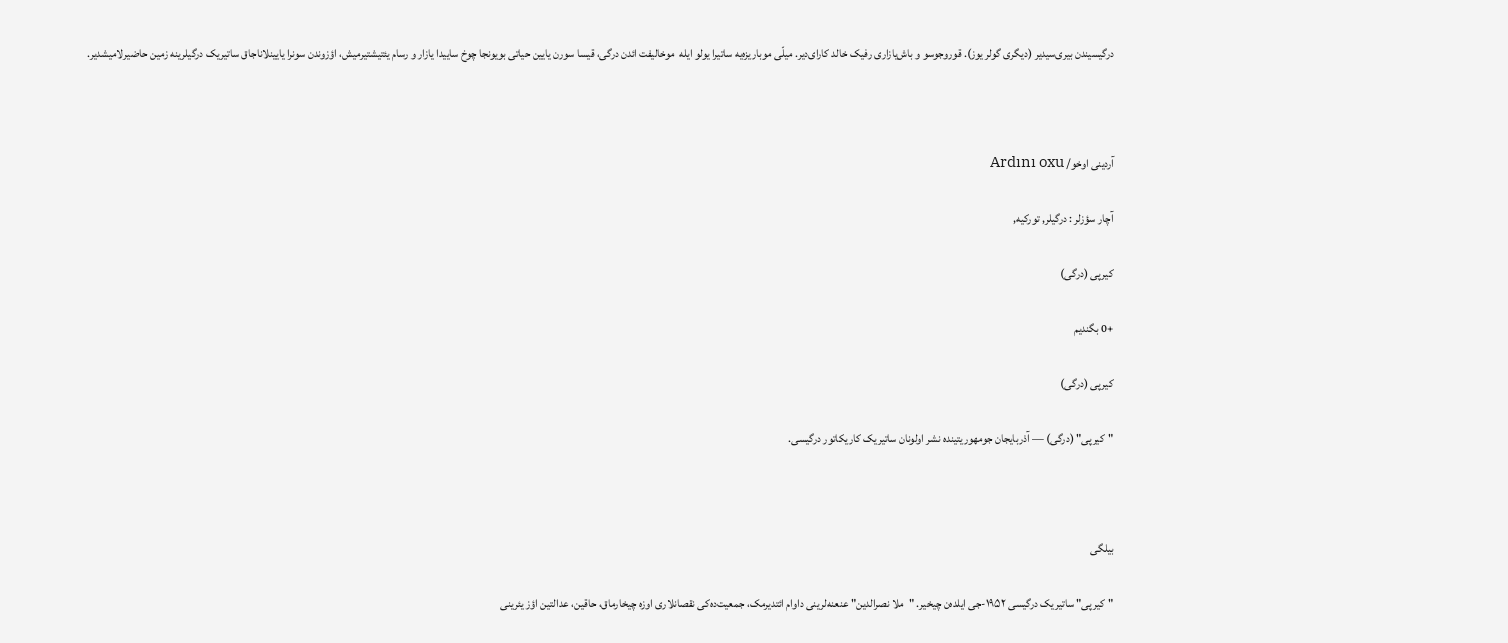درگیسیندن بیری‌سیدیر (دیگری گولر یوز). قوروجوسو و باش‌یازاری رفیک خالد کارای‌دیر. میلّی موباریزه‌‌یه ساتیرا یولو ایله  موخالیفت ائدن درگی، قیسا سورن یایین حیاتی بویونجا چوخ ساییدا یازار و رسام یئتیشتیرمیش، اؤزوندن سونرا یایینلاناجاق ساتیریک درگیلرینه زمین حاضیرلامیشدیر.



آردینی اوخو/ Ardını oxu

آچار سؤزلر : درگیلر, تورکیه,

کیرپی (درگی)

+0 بگندیم

کیرپی (درگی)

"کیرپی" (درگی) — آذربایجان‌ جومهوریتینده نشر اولونان ساتیریک کاریکاتور درگیسی.



بیلگی

"کیرپی" ساتیریک درگیسی ۱۹۵۲-جی ایلده‌ن چیخیر. "ملا نصرالدین" عنعنه‌لرینی داوام ائتدیرمک، جمعیت‌ده‌کی نقصانلاری اوزه چیخارماق، حاقین، عدالتین اؤز یئرینی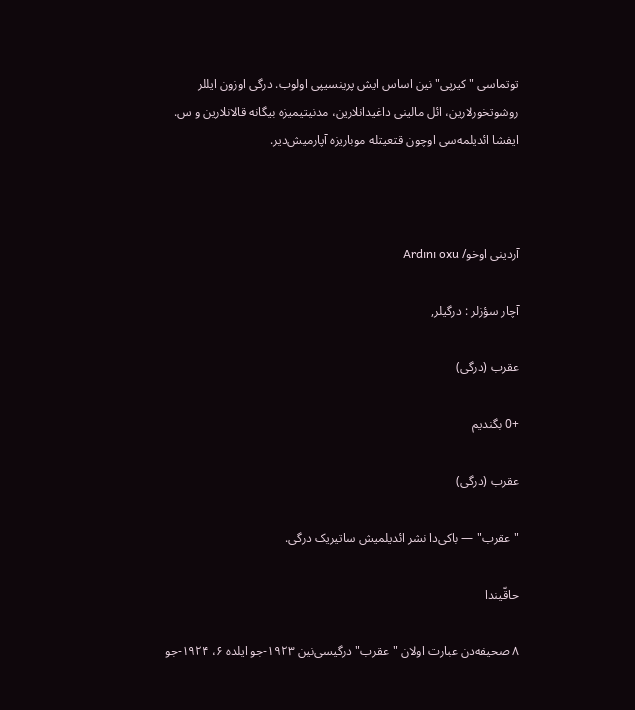توتماسی "کیرپی"نین اساس ایش پرینسیپی اولوب. درگی اوزون ایللر روشوتخورلارین، ائل مالینی داغیدانلارین، مدنیتیمیزه بیگانه قالانلارین و س. ایفشا ائدیلمه‌سی اوچون قتعیتله موباریزه آپارمیش‌دیر.



آردینی اوخو/ Ardını oxu

آچار سؤزلر : درگیلر,

عقرب (درگی)

+0 بگندیم

عقرب (درگی)

"عقرب" — باکی‌دا نشر ائدیلمیش ساتیریک درگی.

حاقّیندا

۸ صحیفه‌دن عبارت اولان "عقرب" درگیسی‌نین ۱۹۲۳-جو ایلده ۶، ۱۹۲۴-جو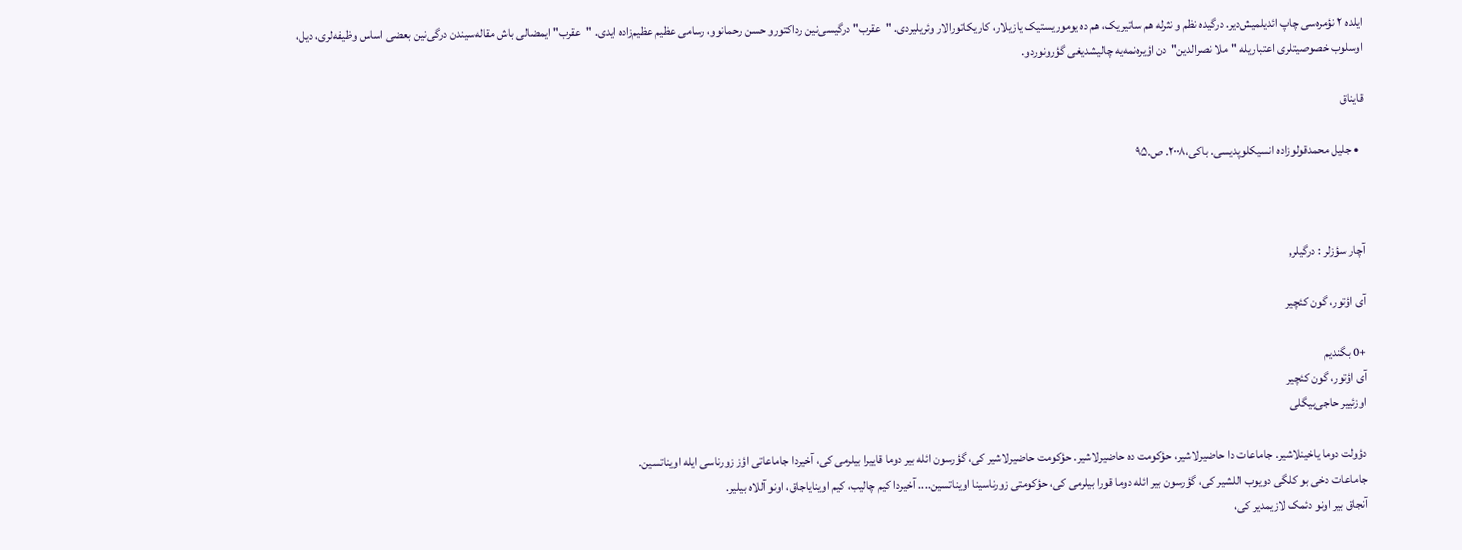ایلده ۲ نؤمره‌سی چاپ ائدیلمیش‌دیر. درگیده نظم و نثرله هم ساتیریک، هم ده یوموریستیک یازیلار، کاریکاتورالار وئریلیردی. "عقرب" درگیسی‌نین رداکتورو حسن رحمانوو، رسامی عظیم عظیم‌زاده ایدی. "عقرب" ایمضالی باش مقاله‌سیندن درگی‌نین بعضی اساس وظیفه‌لری، دیل، اوسلوب خصوصیتلری اعتباریله "ملا نصرالدین"دن اؤیره‌نمه‌یه چالیشدیغی گؤرونوردو.

قایناق

  • جلیل محمدقولوزاده انسیکلوپدیسی. باکی،۲۰۰۸. ص.۹۵



آچار سؤزلر : درگیلر,

آی اؤتور، گون کئچیر

+0 بگندیم
آی اؤتور، گون کئچیر
اوزئییر حاجی‌بیگلی

دؤولت دوما یاخینلاشیر. جاماعات دا حاضیرلاشیر، حؤکومت ده حاضیرلاشیر. حؤکومت حاضیرلاشیر کی، گؤرسون ائله بیر دوما قاییرا بیلرمی کی، آخیردا جاماعاتی اؤز زورناسی ایله اویناتسین.
جاماعات دخی بو کلگی دویوب اللشیر کی، گؤرسون بیر ائله دوما قورا بیلرمی کی، حؤکومتی زورناسینا اویناتسین.... آخیردا کیم چالیب، کیم اوینایاجاق، اونو آللاه بیلیر.
آنجاق بیر اونو دئمک لازیمدیر کی،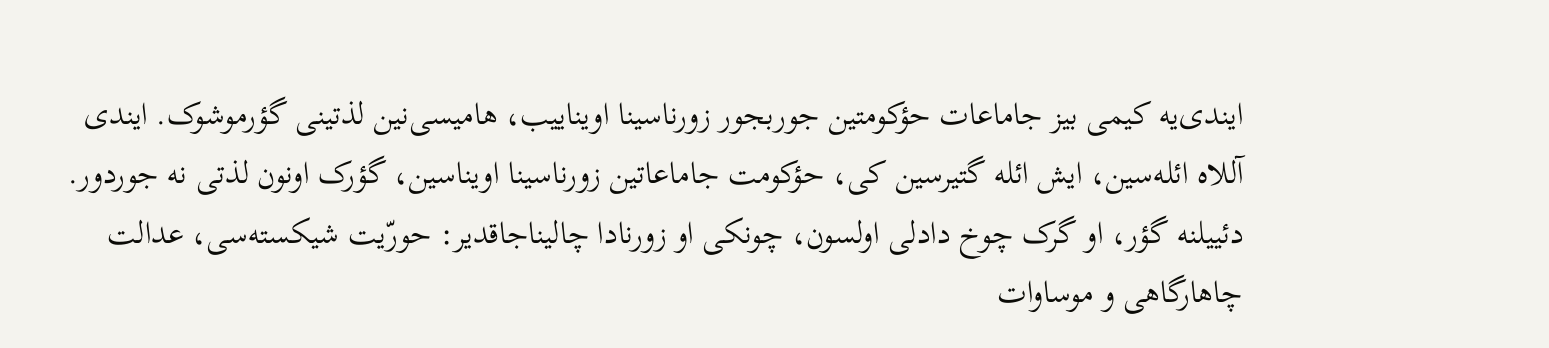ایندی‌یه کیمی بیز جاماعات حؤکومتین جوربجور زورناسینا اویناییب، هامیسی‌نین لذتینی گؤرموشوک. ایندی آللاه ائله‌سین، ایش ائله گتیرسین کی، حؤکومت جاماعاتین زورناسینا اویناسین، گؤرک اونون لذتی نه جوردور. دئییلنه گؤر، او گرک چوخ دادلی اولسون، چونکی او زورنادا چالیناجاقدیر: حورّیت شیکسته‌سی، عدالت چاهارگاهی و موساوات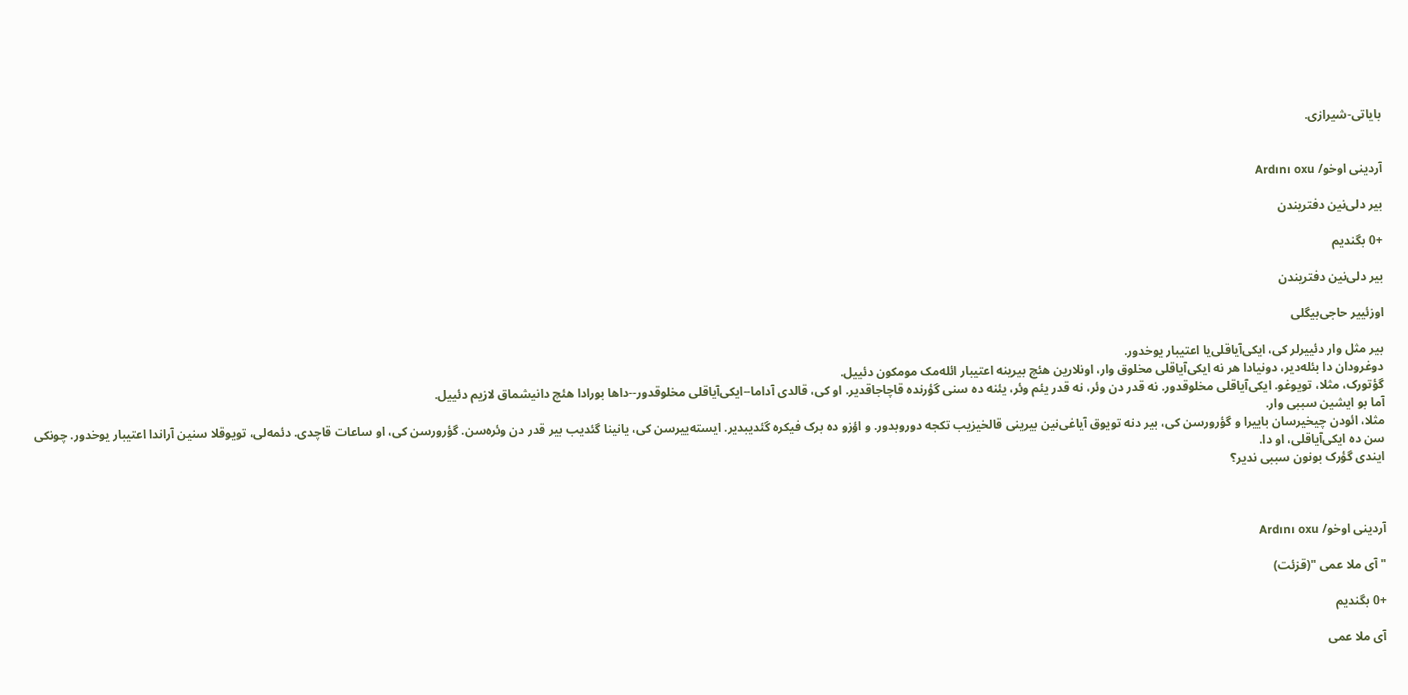بایاتی-شیرازی.


آردینی اوخو/ Ardını oxu

بیر دلی‌نین دفتریندن

+0 بگندیم

بیر دلی‌نین دفتریندن

اوزئییر حاجی‌بیگلی

بیر مثل وار دئییرلر کی، ایکی‌آیاقلی‌یا اعتیبار یوخدور.
دوغرودان دا بئله‌دیر، دونیادا هر نه ایکی‌آیاقلی مخلوق وار، اونلارین هئچ بیرینه اعتیبار ائله‌مک مومکون دئییل.
گؤتورک، مثلا، تویوغو. ایکی‌آیاقلی مخلوقدور. نه قدر دن وئر، نه قدر یئم وئر، یئنه ده سنی گؤرنده قاچاجاقدیر. او کی، قالدی آداما--ایکی‌آیاقلی مخلوقدور--داها بورادا هئچ دانیشماق لازیم دئییل.
آما بو ایشین سببی وار.
مثلا، ائودن چیخیرسان باییرا و گؤرورسن کی، بیر دنه تویوق آیاغی‌نین بیرینی قالخیزیب تکجه دوروبدور. و اؤزو ده برک فیکره گئدیبدیر. ایسته‌ییرسن کی، یانینا گئدیب بیر قدر دن وئره‌سن. گؤرورسن کی، او ساعات قاچدی. دئمه‌لی، تویوقلا سنین آراندا اعتیبار یوخدور. چونکی سن ده ایکی‌آیاقلی، او دا.
ایندی گؤرک بونون سببی ندیر؟



آردینی اوخو/ Ardını oxu

"آی ملا عمی "(قزئت)

+0 بگندیم

آی ملا عمی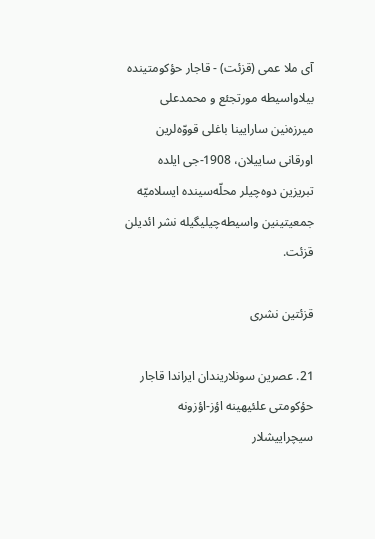آی ملا عمی (قزئت) - قاجار حؤکومتینده بیلاواسیطه مورتجئع و محمدعلی میرزه‌نین سارایینا باغلی قووّه‌لرین اورقانی ساییلان، 1908-جی ایلده تبریزین دوه‌چیلر محلّه‌سینده ایسلامیّه جمعیتینین واسیطه‌چیلیگیله نشر ائدیلن قزئت.

قزئتین نشری

21. عصرین سونلاریندان ایراندا قاجار حؤکومتی علئیهینه اؤز-اؤزونه سیچراییشلار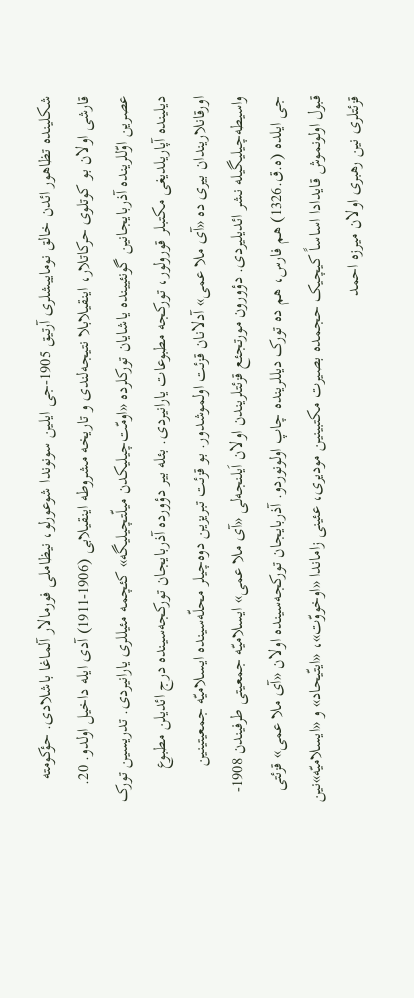شکلینده تظاهور ائدن خالق نوماییشلری آرتیق 1905-جی ایلین سونوندا شوعورلو، نیظاملی فورمالار آلماغا باشلادی. حؤکومته قارشی اولان بو کوتلوی حرکاتلار، اینقیلابلا نتیجه‌لندی و تاریخه مشروطه اینقیلابی (1906-1911) آدی ایله داخیل اولدو. 20. عصرین اوّللرینده آذربایجانین گونئیینده یاشایان تورکلرده «اومّت‌چیلیکدن میلّتچیلیگه» کئچمه مئیللری یارانیردی. تدریسین تورک دیلینده آپاریلدیغی مکتبلر قورولور، تورکجه مطبوعات یارانیردی. بئله بیر دؤورده آذربایجان تورکجه‌سینده درج ائدیلن مطبوع اورقانلاریندان بیری ده «آی ملا عمی» آدلانان قزئت اولموشدور. بو قزئت تبریزین دوه‌چیلر محلّه‌سینده ایسلامیّه جمعیتینین واسیطه‌چیلیگیله نشر ائدیلیردی. دؤورون مورتجئع قزئتلریندن اولان اَیلنجه‌لی «آی ملا عمی» ایسلامیّه جمعیتی طرفیندن 1908-جی ایلده (ه.ق.1326) هم فارس، هم ده تورک دیللرینده چاپ اولونوردو. آذربایجان تورکجه‌سینده اولان «آی ملا عمی» قزئتی قبول اولونموش قایدادا اساساً کیچیک حجمده بصیرت مکتبینین مودیری، عئینی زاماندا «اوخووّت»، «ایتّیحاد» و «ایسلامیّه»نین قزئتلری نین رهبری اولان میرزه احمد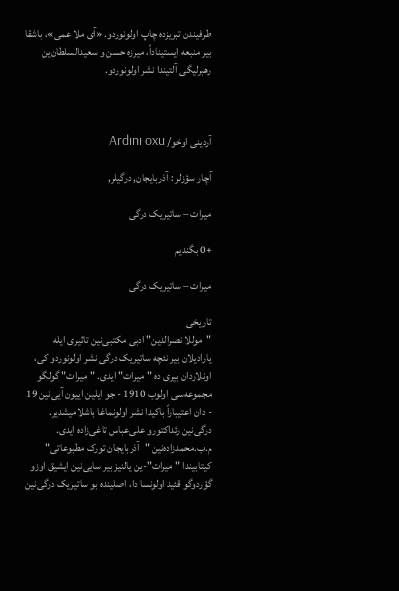طرفیندن تبریزده چاپ اولونوردو. «آی ملا عمی»، باشقا بیر منبعه ایستیناداً، میرزه حسن و سعیدالسلطان‌ین رهبرلیگی آلتیندا نشر اولونوردو.



آردینی اوخو/ Ardını oxu

آچار سؤزلر : آذربایجان, درگیلر,

میرات – ساتیریک درگی

+0 بگندیم

میرات – ساتیریک درگی

تاریخی
"موللا نصرالدین" ادبی مکتبی‌نین تاثیری ایله یارادیلان بیر نئچه ساتیریک درگی نشر اولونوردو کی، اونلاردان بیری ده "میرات" ایدی. "میرات" گولگو مجموعه‌سی اولوب 1910 - جو ایلین اییون آیی‌نین 19 - دان اعتیباراً باکیدا نشر اولونماغا باشلامیشدیر. درگی‌نین رئداکتورو علی‌عباس تاغی‌زاده ایدی. م.ب.محمدزاده‌نین "آذربایجان تورک مطبوعاتی" کیتابیندا "میرات"-ین یالنیز بیر سایی‌نین ایشیق اوزو گؤردوگو قئید اولونسا دا، اصلینده بو ساتیریک درگی‌نین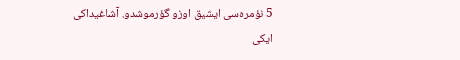5 نؤمره‌سی ایشیق اوزو گؤرموشدو. آشاغیداکی ایکی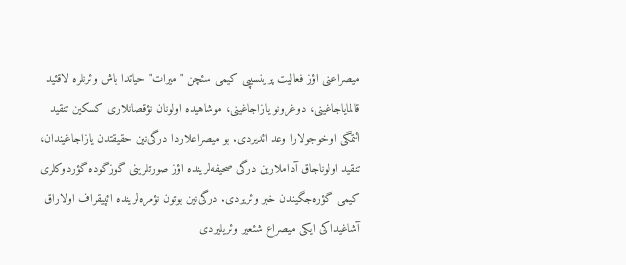میصراعنی اؤز فعالیت پرینسیپی کیمی سئچن "میرات" حیاتدا باش وئرنلره لاقئید قالمایاجاغینی، دوغرونو یازاجاغینی، موشاهیده اولونان نؤقصانلاری کسکین تنقید ائتمگی اوخوجولارا وعد ائدیردی. بو میصراعلاردا درگی‌نین حقیقتدن یازاجاغیندان، تنقید اولوناجاق آداملارین درگی صحیفه‌لرینده اؤز صورتلرینی گوزگوده گؤردوکلری کیمی گؤره‌جگیندن خبر وئریردی. درگی‌نین بوتون نؤمره‌لرینده ائپیقراف اولاراق آشاغیداکی ایکی میصراع شئعیر وئریلیردی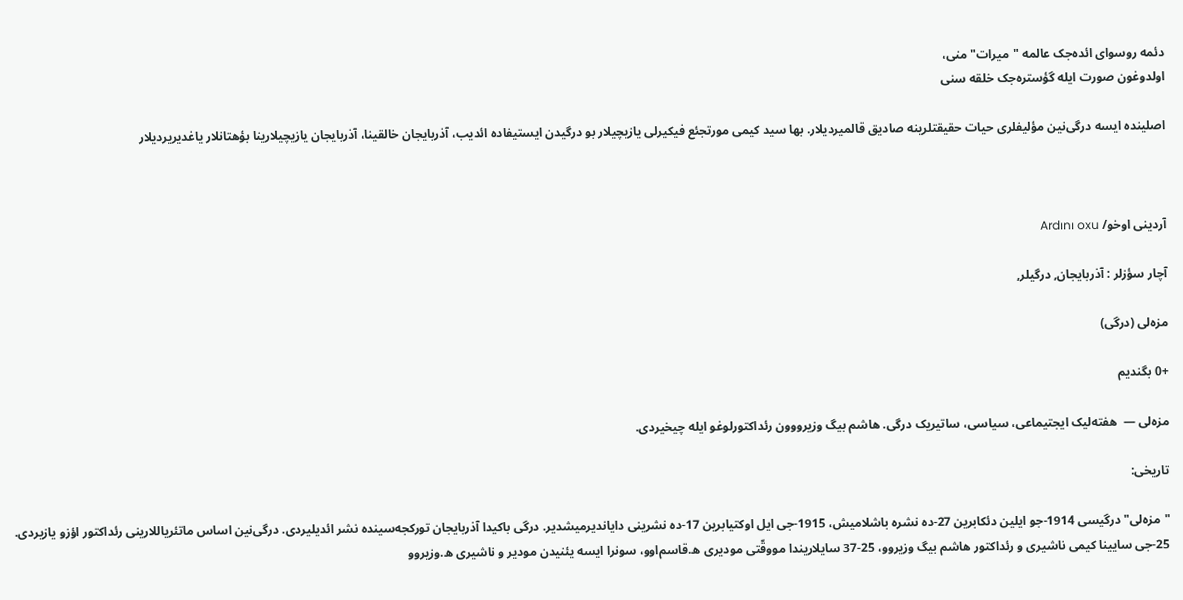دئمه روسوای ائده‌جک عالمه "میرات" منی،
اولدوغون صورت ایله گؤستره‌جک خلقه سنی

اصلینده ایسه درگی‌نین مؤلیفلری حیات حقیقتلرینه صادیق قالمیردیلار. بها سید کیمی مورتجئع فیکیرلی یازیچیلار بو درگیدن ایستیفاده ائدیب، آذربایجان خالقینا، آذربایجان یازیچیلارینا بؤهتانلار یاغدیریردیلار



آردینی اوخو/ Ardını oxu

آچار سؤزلر : آذربایجان, درگیلر,

مزه‌لی (درگی)

+0 بگندیم

مزه‌لی —  هفته‌لیک ایجتیماعی، سیاسی، ساتیریک درگی. هاشم بیگ وزیرووون رئداکتورلوغو ایله چیخیردی.

تاریخی:

"مزه‌لی" درگیسی 1914-جو ایلین دئکابرین 27-ده نشره باشلامیش، 1915-جی ایل اوکتیابرین 17-ده نشرینی دایاندیرمیشدیر. درگی باکیدا آذربایجان تورکجه‌سینده نشر ائدیلیردی. درگی‌نین اساس ماتئریاللارینی رئداکتور اؤزو یازیردی. 25-جی سایینا کیمی ناشیری و رئداکتور هاشم بیگ وزیروو، 25-37 سایلاریندا مووقّتی مودیری ه.قاسم‌اوو، سونرا ایسه یئنیدن مودیر و ناشیری ه.وزیروو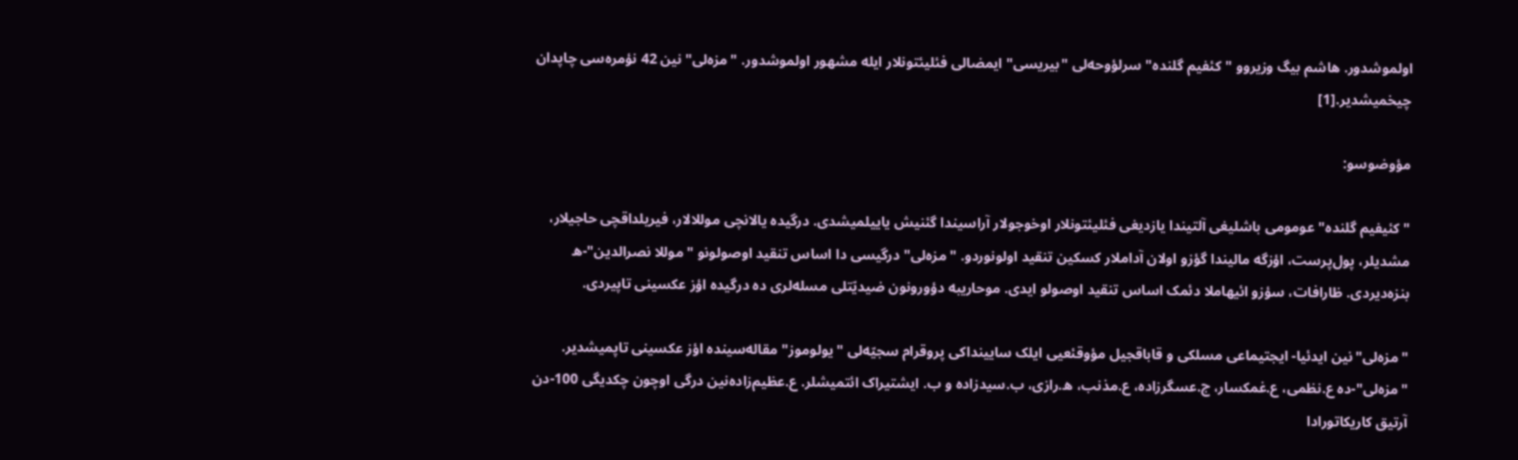اولموشدور. هاشم بیگ وزیروو "کئفیم گلنده" سرلؤوحه‌لی "بیریسی" ایمضالی فئلیئتونلار ایله مشهور اولموشدور. "مزه‌لی"نین 42 نؤمره‌سی چاپدان چیخمیشدیر.[1]

مؤوضوسو:

"کئیفیم گلنده" عومومی باشلیغی آلتیندا یازدیغی فئلیئتونلار اوخوجولار آراسیندا گئنیش یاییلمیشدی. درگیده یالانچی موللالار، فیریلداقچی حاجیلار، مشدیلر، پول‌پرست، اؤزگه مالیندا گؤزو اولان آداملار کسکین تنقید اولونوردو. "مزه‌لی" درگیسی دا اساس تنقید اوصولونو "موللا نصرالدین"-ه بنزه‌دیردی. ظارافات، سؤزو ائیهاملا دئمک اساس تنقید اوصولو ایدی. موحاریبه دؤورونون ضیدیّتلی مسله‌لری ده درگیده اؤز عکسینی تاپیردی.

"مزه‌لی"نین ایدئیا- ایجتیماعی مسلکی و قاباقجیل مؤوقئعیی ایلک سایینداکی پروقرام سجیّه‌لی "یولوموز" مقاله‌سینده اؤز عکسینی تاپمیشدیر. "مزه‌لی"-ده ع.نظمی، ع.غمکسار، ج.عسگرزاده، ع.مذنب، ه.رازی، ب.سیدزاده و ب. ایشتیراک ائتمیشلر. ع.عظیم‌زاده‌نین درگی اوچون چکدیگی 100-دن آرتیق کاریکاتورادا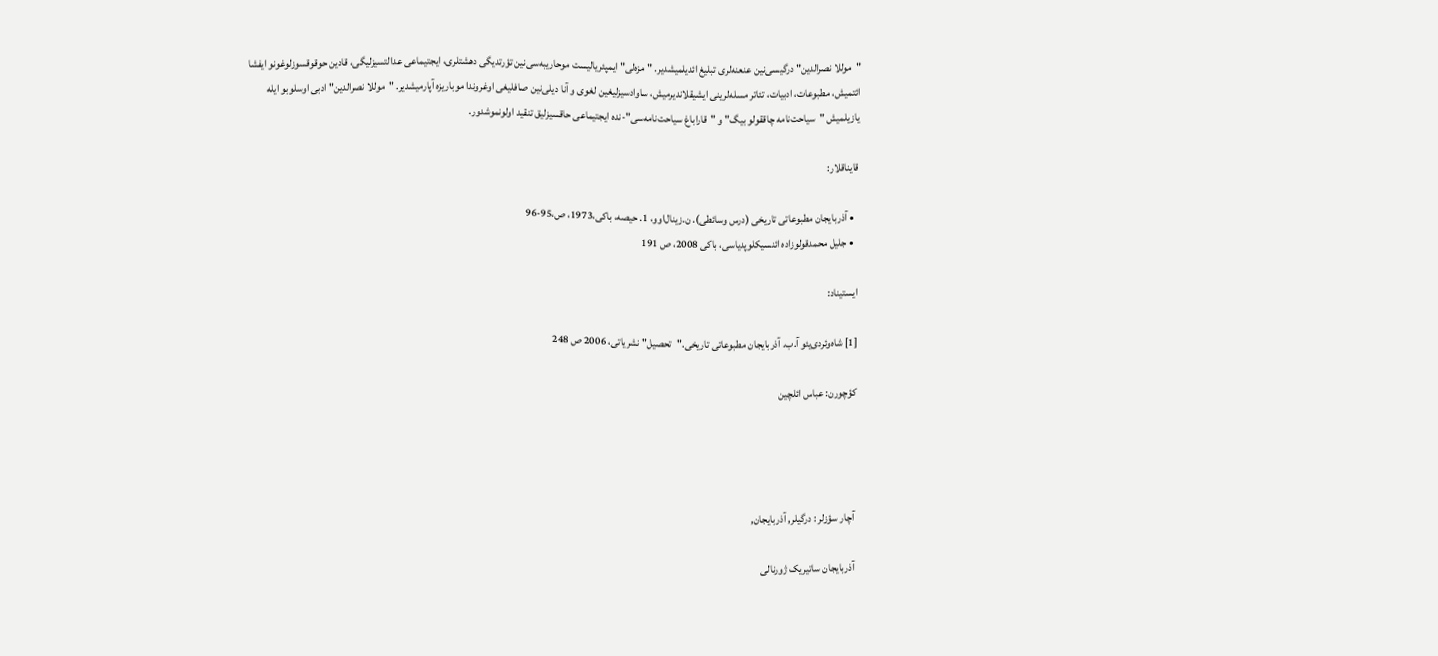"موللا نصرالدین" درگیسی‌نین عنعنه‌لری تبلیغ ائدیلمیشدیر. "مزه‌لی" ایمپئریالیست موحاریبه‌سی‌نین تؤرتدیگی دهشتلری، ایجتیماعی عدالتسیزلیگی، قادین حوقوقسوزلوغونو ایفشا ائتمیش، مطبوعات، ادبیات، تئاتر مسله‌لرینی ایشیقلاندیرمیش، ساوادسیزلیغین لغوی و آنا دیلی‌نین صافلیغی اوغروندا موباریزه آپارمیشدیر. "موللا نصرالدین" ادبی اوسلوبو ایله یازیلمیش "سیاحت‌نامه‌ چاققولو بیگ" و "قاراباغ سیاحت‌نامه‌سی"-نده ایجتیماعی حاقسیزلیق تنقید اولونموشدور.

قایناقلار:

  • آذربایجان مطبوعاتی تاریخی (درس وسائطی). ن.زینال‌اوو، 1. حیصه، باکی،1973، ص،95-96
  • جلیل محمد‌قولوزاده ائنسیکلوپدیاسی، باکی 2008، ص 191

ایستیناد:

[1] شاه‌وئردی‌یئو آ.ب. آذربایجان مطبوعاتی تاریخی."تحصیل" نشریاتی، 2006 ص 248

کؤچورن: عباس ائلچین




آچار سؤزلر : درگیلر, آذربایجان,

آذربایجان ساتیریک ژورنالی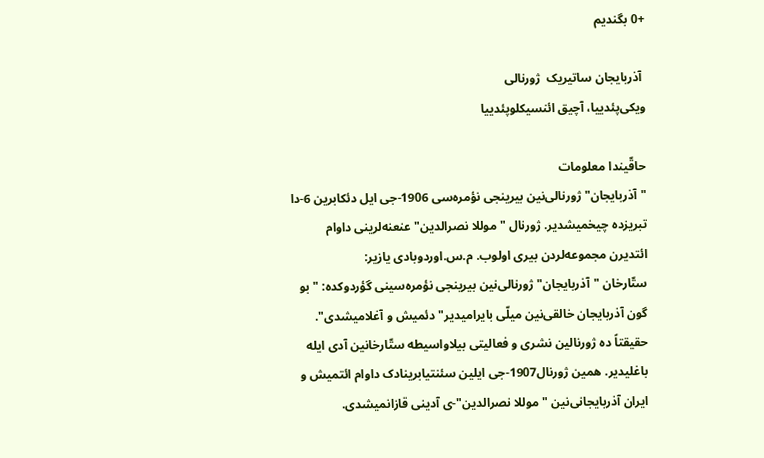+0 بگندیم

 آذربایجان ساتیریک  ژورنالی
ویکی‌پئدییا، آچیق ائنسیکلوپئدییا

حاقّیندا معلومات
"آذربایجان" ژورنالی‌نین بیرینجی نؤمره‌سی 1906-جی ایل دئکابرین 6-دا تبریزده چیخمیشدیر. ژورنال "موللا نصرالدین" عنعنه‌لرینی داوام ائتدیرن مجموعه‌لردن بیری اولوب. م.س.اوردوبادی یازیر:
ستّارخان "آذربایجان" ژورنالی‌نین بیرینجی نؤمره‌سینی گؤردوکده: "بو گون آذربایجان خالقی‌نین میلّی بایرامیدیر" دئمیش و آغلامیشدی".
حقیقتاً ده ژورنالین نشری و فعالیتی بیلاواسیطه ستّارخانین آدی ایله باغلیدیر. همین ژورنال1907-جی ایلین سئنتیابرینادک داوام ائتمیش و ایران آذربایجانی‌نین "موللا نصرالدین"-ی آدینی قازانمیشدی.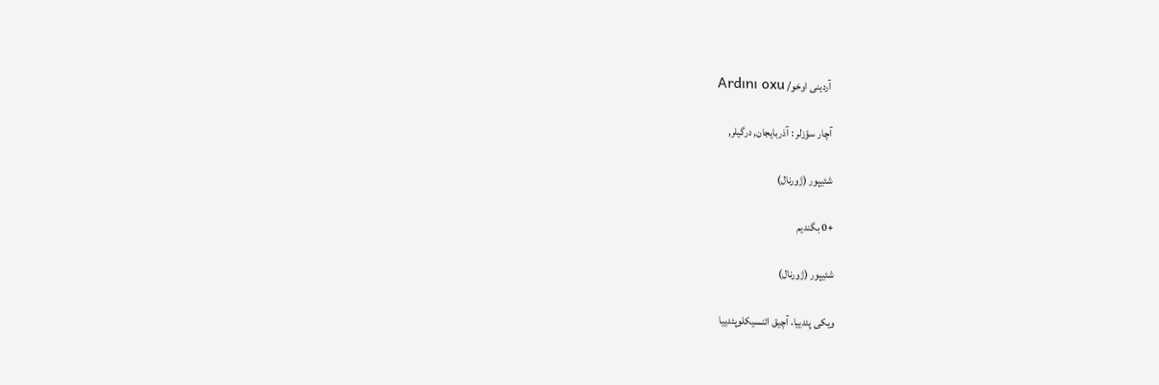آردینی اوخو/ Ardını oxu

آچار سؤزلر : آذربایجان, درگیلر,

شئیپور (ژورنال)

+0 بگندیم

شئیپور (ژورنال)

ویکی پئدییا، آچیق ائنسیکلوپئدییا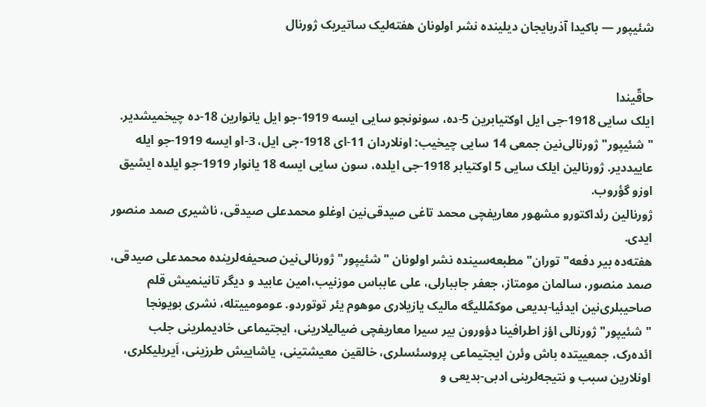شئیپور — باکیدا آذربایجان دیلینده نشر اولونان هفته‌لیک ساتیریک ژورنال


حاقّیندا
ایلک سایی 1918-جی ایل اوکتیابرین 5-ده، سونونجو سایی ایسه 1919-جو ایل یانوارین 18-ده چیخمیشدیر. "شئیپور" ژورنالی‌نین جمعی 14 سایی چیخیب: اونلاردان 11-ای 1918-جی ایل، 3-او ایسه 1919-جو ایله عاییددیر. ژورنالین ایلک سایی 5 اوکتیابر 1918-جی ایلده، سون سایی ایسه 18 یانوار 1919-جو ایلده ایشیق اوزو گؤروب.
ژورنالین رئداکتورو مشهور معاریفچی محمد تاغی صیدقی‌نین اوغلو محمدعلی صیدقی، ناشیری صمد منصور ایدی.
هفته‌ده بیر دفعه"توران" مطبعه‌سینده نشر اولونان "شئیپور" ژورنالی‌نین صحیفه‌لرینده محمدعلی صیدقی، صمد منصور، سالمان مومتاز، جعفر جاببارلی، علی عابباس موزنیب،امین عابید و دیگر تا‌نینمیش قلم صاحیبلری‌نین ایدئیا-بدیعی موکمّللیگه مالیک یازیلاری موهوم یئر توتوردو. عومومییتله، نشری بویونجا "شئیپور" ژورنالی اؤز اطرافینا دؤورون بیر سیرا معاریفچی ضیالیلارینی، ایجتیماعی خادیملرینی جلب ائده‌رک، جمعییتده باش وئرن ایجتیماعی پروسئسلری، خالقین معیشتینی، یاشاییش طرزینی، اَیریلیکلری، اونلارین سبب و نتیجه‌لرینی ادبی-بدیعی و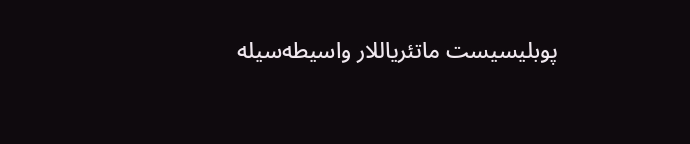پوبلیسیست ماتئریاللار واسیطه‌سیله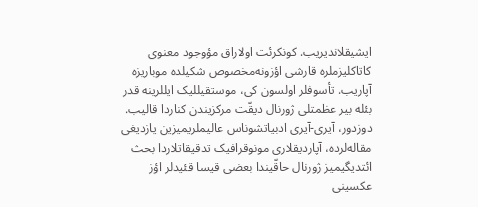ایشیقلاندیریب. کونکرئت اولاراق مؤوجود معنوی کاتاکلیزملره قارشی اؤزونه‌مخصوص شکیلده موباریزه آپاریب. تأسوفلر اولسون کی، موستقیللیک ایللرینه قدر بئله بیر عظمتلی ژورنال دیقّت مرکزیندن کناردا قالیب. دوزدور، آیری-آیری ادبیاتشوناس عالیملریمیزین یازدیغی مقاله‌لرده، آپاردیقلاری مونوقرافیک تدقیقاتلاردا بحث ائتدیگیمیز ژورنال حاقّیندا بعضی قیسا قئیدلر اؤز عکسینی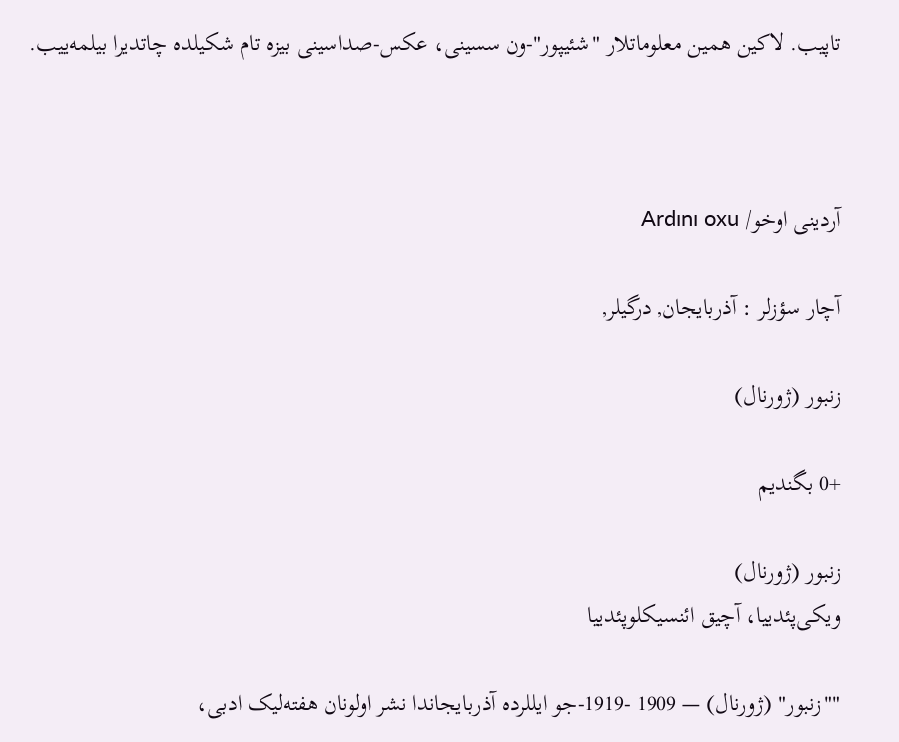تاپیب. لاکین همین معلوماتلار "شئیپور"-ون سسینی، عکس-صداسینی بیزه تام شکیلده چاتدیرا بیلمه‌ییب.



آردینی اوخو/ Ardını oxu

آچار سؤزلر : آذربایجان, درگیلر,

زنبور (ژورنال)

+0 بگندیم

زنبور (ژورنال)
ویکی‌پئدییا، آچیق ائنسیکلوپئدییا

""زنبور" (ژورنال) — 1909 -1919-جو ایللرده آذربایجاندا نشر اولونان هفته‌لیک ادبی،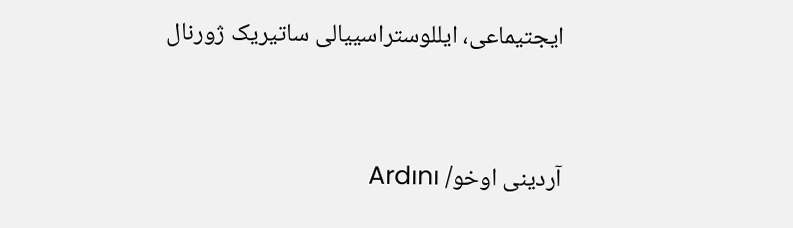ایجتیماعی، ایللوستراسییالی ساتیریک ژورنال



آردینی اوخو/ Ardını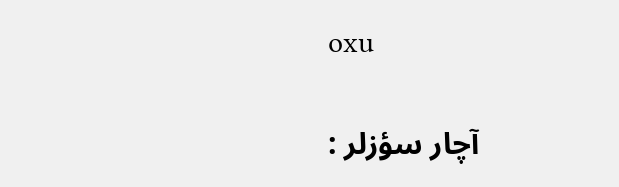oxu

آچار سؤزلر :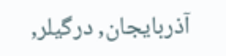آذربایجان, درگیلر,